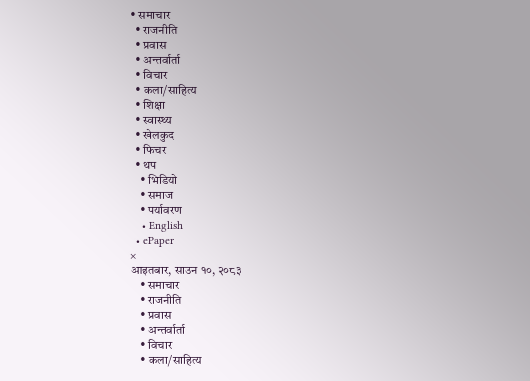• समाचार
  • राजनीति
  • प्रवास
  • अन्तर्वार्ता
  • विचार
  • कला/साहित्य
  • शिक्षा
  • स्वास्थ्य
  • खेलकुद
  • फिचर
  • थप
    • भिडियो
    • समाज
    • पर्यावरण
    • English
  • ePaper
×
आइतबार, साउन १०, २०८३
    • समाचार
    • राजनीति
    • प्रवास
    • अन्तर्वार्ता
    • विचार
    • कला/साहित्य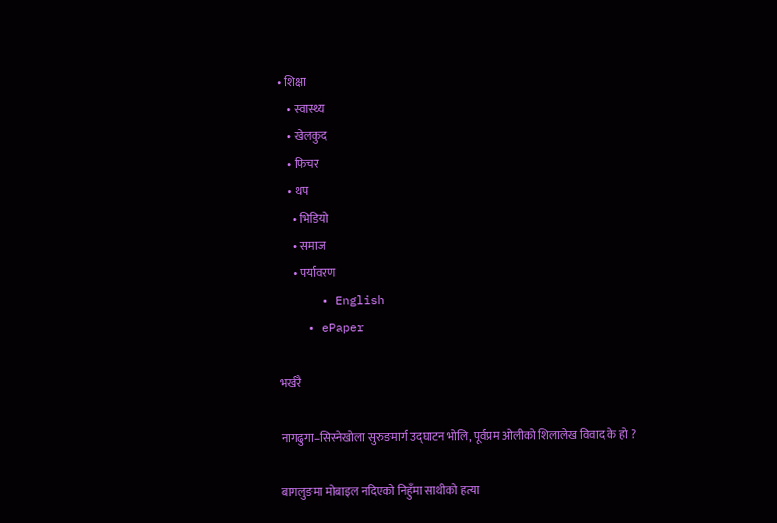• शिक्षा
    • स्वास्थ्य
    • खेलकुद
    • फिचर
    • थप
      • भिडियो
      • समाज
      • पर्यावरण
      • English
    • ePaper

भर्खरै

नागढुगा–सिस्नेखोला सुरुङमार्ग उद्घाटन भोलि, पूर्वप्रम ओलीको शिलालेख विवाद के हो ?

बागलुङमा मोबाइल नदिएको निहुँमा साथीको हत्या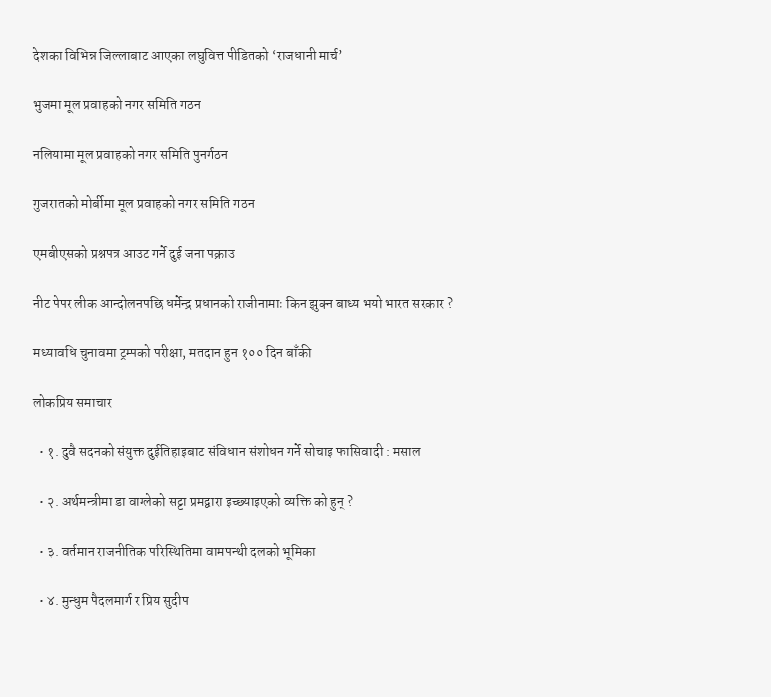देशका विभिन्न जिल्लाबाट आएका लघुवित्त पीडितको ‘राजधानी मार्च’

भुजमा मूल प्रवाहको नगर समिति गठन

नलियामा मूल प्रवाहको नगर समिति पुनर्गठन

गुजरातको मोर्बीमा मूल प्रवाहको नगर समिति गठन

एमबीएसको प्रश्नपत्र आउट गर्ने दुई जना पक्राउ

नीट पेपर लीक आन्दोलनपछि धर्मेन्द्र प्रधानको राजीनामाः किन झुक्न बाध्य भयो भारत सरकार ?

मध्यावधि चुनावमा ट्रम्पको परीक्षा, मतदान हुन १०० दिन बाँकी

लोकप्रिय समाचार

  • १. दुवै सदनको संयुक्त दुईतिहाइबाट संविधान संशोधन गर्ने सोचाइ फासिवादी : मसाल

  • २. अर्थमन्त्रीमा डा वाग्लेको सट्टा प्रमद्वारा इच्छ्याइएको व्यक्ति को हुन् ?

  • ३. वर्तमान राजनीतिक परिस्थितिमा वामपन्थी दलको भूमिका

  • ४. मुन्धुम पैदलमार्ग र प्रिय सुदीप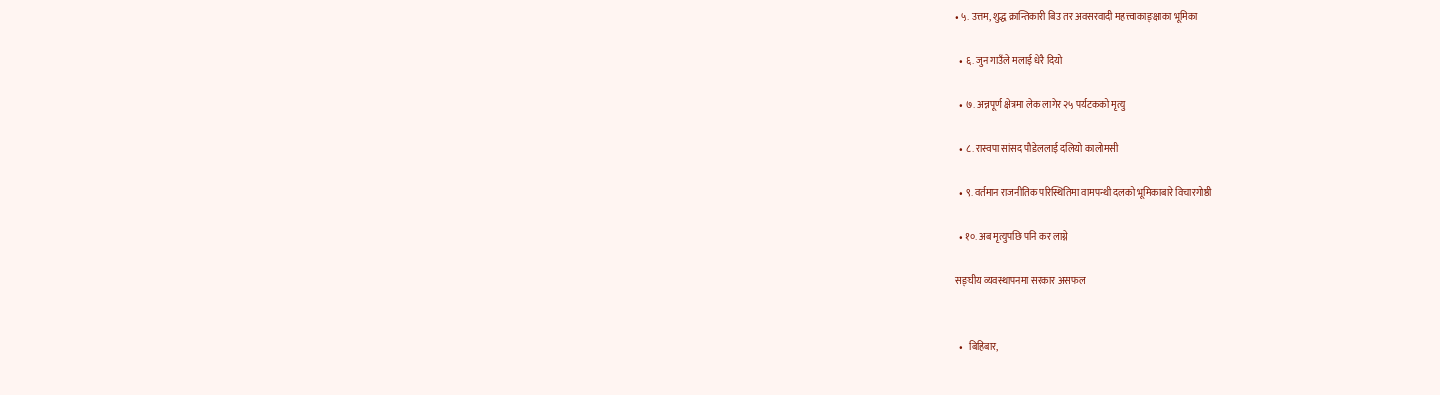• ५. उत्तम, शुद्ध क्रान्तिकारी बिउ तर अवसरवादी महत्त्वाकाङ्क्षाका भूमिका

  • ६. जुन गाउँले मलाई धेरै दियो

  • ७. अन्नपूर्ण क्षेत्रमा लेक लागेर २५ पर्यटकको मृत्यु

  • ८. रास्वपा सांसद पौडेललाई दलियो कालोमसी

  • ९. वर्तमान राजनीतिक परिस्थितिमा वामपन्थी दलको भूमिकाबारे विचारगोष्ठी

  • १०. अब मृत्युपछि पनि कर लाग्ने

सङ्घीय व्यवस्थापनमा सरकार असफल


  •   बिहिबार,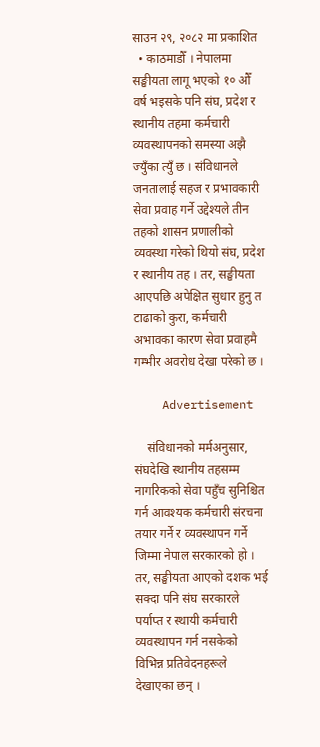साउन २९, २०८२ मा प्रकाशित
  • काठमाडौँ । नेपालमा सङ्घीयता लागू भएको १० औँ वर्ष भइसके पनि संघ, प्रदेश र स्थानीय तहमा कर्मचारी व्यवस्थापनको समस्या अझै ज्युँका त्युँ छ । संविधानले जनतालाई सहज र प्रभावकारी सेवा प्रवाह गर्ने उद्देश्यले तीन तहको शासन प्रणालीको व्यवस्था गरेको थियो संघ, प्रदेश र स्थानीय तह । तर, सङ्घीयता आएपछि अपेक्षित सुधार हुनु त टाढाको कुरा, कर्मचारी अभावका कारण सेवा प्रवाहमै गम्भीर अवरोध देखा परेको छ ।

    Advertisement

    संविधानको मर्मअनुसार, संघदेखि स्थानीय तहसम्म नागरिकको सेवा पहुँच सुनिश्चित गर्न आवश्यक कर्मचारी संरचना तयार गर्ने र व्यवस्थापन गर्ने जिम्मा नेपाल सरकारको हो । तर, सङ्घीयता आएको दशक भई सक्दा पनि संघ सरकारले पर्याप्त र स्थायी कर्मचारी व्यवस्थापन गर्न नसकेको विभिन्न प्रतिवेदनहरूले देखाएका छन् ।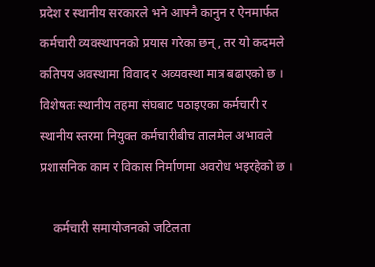प्रदेश र स्थानीय सरकारले भने आफ्नै कानुन र ऐनमार्फत कर्मचारी व्यवस्थापनको प्रयास गरेका छन्, तर यो कदमले कतिपय अवस्थामा विवाद र अव्यवस्था मात्र बढाएको छ । विशेषतः स्थानीय तहमा संघबाट पठाइएका कर्मचारी र स्थानीय स्तरमा नियुक्त कर्मचारीबीच तालमेल अभावले प्रशासनिक काम र विकास निर्माणमा अवरोध भइरहेको छ ।

    कर्मचारी समायोजनको जटिलता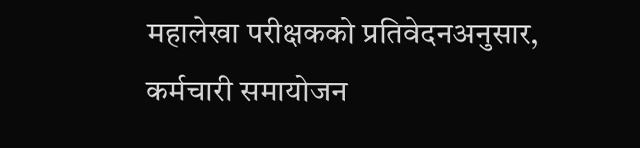महालेखा परीक्षकको प्रतिवेदनअनुसार, कर्मचारी समायोजन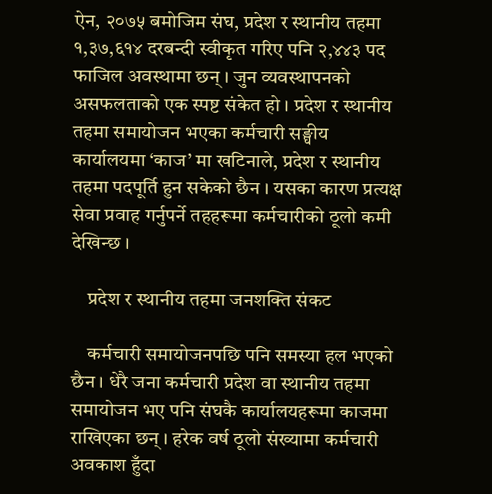ऐन, २०७५ बमोजिम संघ, प्रदेश र स्थानीय तहमा १,३७,६१४ दरबन्दी स्वीकृत गरिए पनि २,४४३ पद फाजिल अवस्थामा छन् । जुन व्यवस्थापनको असफलताको एक स्पष्ट संकेत हो । प्रदेश र स्थानीय तहमा समायोजन भएका कर्मचारी सङ्घीय कार्यालयमा ‘काज’ मा खटिनाले, प्रदेश र स्थानीय तहमा पदपूर्ति हुन सकेको छैन । यसका कारण प्रत्यक्ष सेवा प्रवाह गर्नुपर्ने तहहरूमा कर्मचारीको ठूलो कमी देखिन्छ ।

    प्रदेश र स्थानीय तहमा जनशक्ति संकट

    कर्मचारी समायोजनपछि पनि समस्या हल भएको छैन । धेरै जना कर्मचारी प्रदेश वा स्थानीय तहमा समायोजन भए पनि संघकै कार्यालयहरूमा काजमा राखिएका छन् । हरेक वर्ष ठूलो संख्यामा कर्मचारी अवकाश हुँदा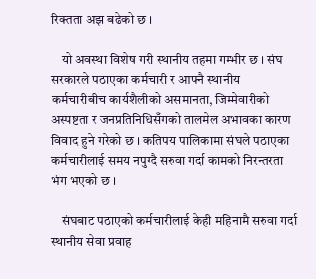रिक्तता अझ बढेको छ ।

    यो अवस्था विशेष गरी स्थानीय तहमा गम्भीर छ । संघ सरकारले पठाएका कर्मचारी र आफ्नै स्थानीय कर्मचारीबीच कार्यशैलीको असमानता, जिम्मेवारीको अस्पष्टता र जनप्रतिनिधिसँगको तालमेल अभावका कारण विवाद हुने गरेको छ । कतिपय पालिकामा संघले पठाएका कर्मचारीलाई समय नपुग्दै सरुवा गर्दा कामको निरन्तरता भंग भएको छ ।

    संघबाट पठाएको कर्मचारीलाई केही महिनामै सरुवा गर्दा स्थानीय सेवा प्रवाह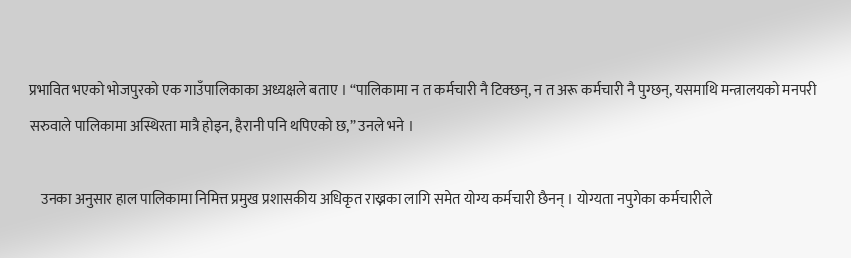प्रभावित भएको भोजपुरको एक गाउँपालिकाका अध्यक्षले बताए । “पालिकामा न त कर्मचारी नै टिक्छन्, न त अरू कर्मचारी नै पुग्छन्, यसमाथि मन्त्रालयको मनपरी सरुवाले पालिकामा अस्थिरता मात्रै होइन, हैरानी पनि थपिएको छ,” उनले भने ।

    उनका अनुसार हाल पालिकामा निमित्त प्रमुख प्रशासकीय अधिकृत राख्नका लागि समेत योग्य कर्मचारी छैनन् । योग्यता नपुगेका कर्मचारीले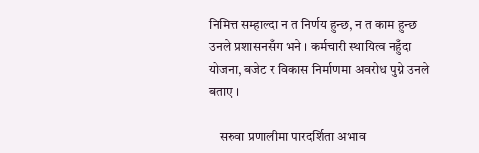निमित्त सम्हाल्दा न त निर्णय हुन्छ, न त काम हुन्छ उनले प्रशासनसँग भने । कर्मचारी स्थायित्व नहुँदा योजना, बजेट र विकास निर्माणमा अवरोध पुग्ने उनले बताए ।

    सरुवा प्रणालीमा पारदर्शिता अभाव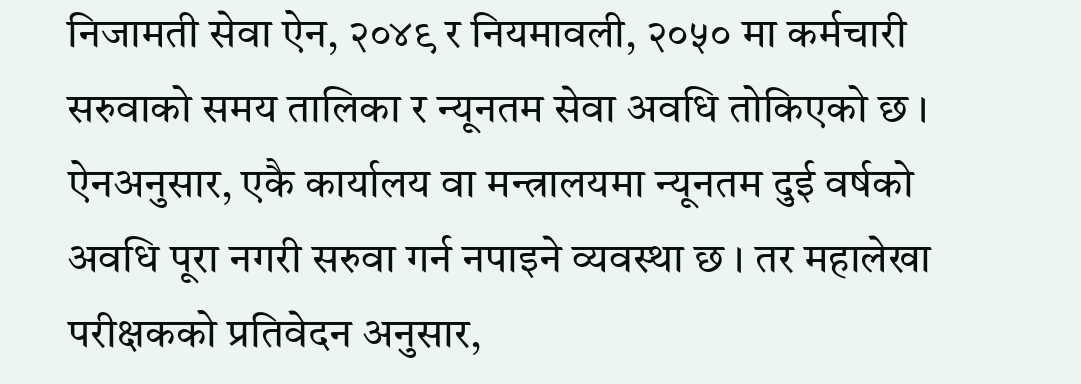निजामती सेवा ऐन, २०४९ र नियमावली, २०५० मा कर्मचारी सरुवाको समय तालिका र न्यूनतम सेवा अवधि तोकिएको छ । ऐनअनुसार, एकै कार्यालय वा मन्त्रालयमा न्यूनतम दुई वर्षको अवधि पूरा नगरी सरुवा गर्न नपाइने व्यवस्था छ । तर महालेखा परीक्षकको प्रतिवेदन अनुसार,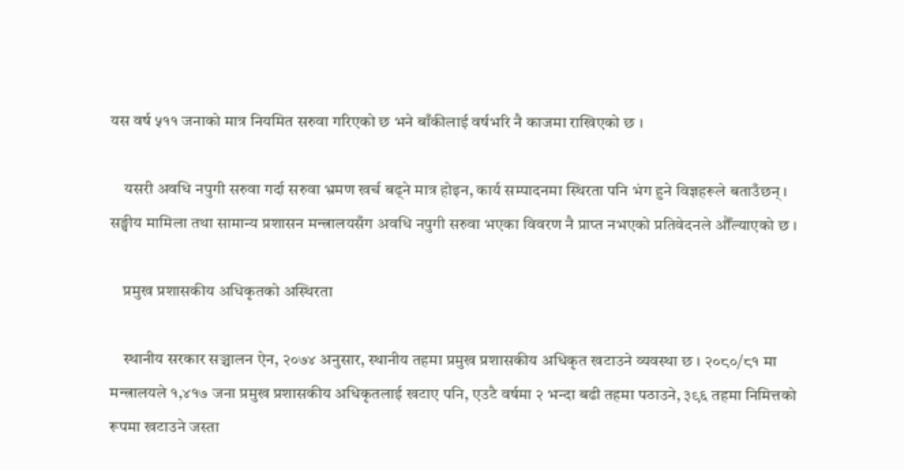यस वर्ष ५११ जनाको मात्र नियमित सरुवा गरिएको छ भने बाँकीलाई वर्षभरि नै काजमा राखिएको छ ।

    यसरी अवधि नपुगी सरुवा गर्दा सरुवा भ्रमण खर्च बढ्ने मात्र होइन, कार्य सम्पादनमा स्थिरता पनि भंग हुने विज्ञहरूले बताउँछन् । सङ्घीय मामिला तथा सामान्य प्रशासन मन्त्रालयसँग अवधि नपुगी सरुवा भएका विवरण नै प्राप्त नभएको प्रतिवेदनले औँल्याएको छ ।

    प्रमुख प्रशासकीय अधिकृतको अस्थिरता

    स्थानीय सरकार सञ्चालन ऐन, २०७४ अनुसार, स्थानीय तहमा प्रमुख प्रशासकीय अधिकृत खटाउने व्यवस्था छ । २०८०/८१ मा मन्त्रालयले १,४१७ जना प्रमुख प्रशासकीय अधिकृतलाई खटाए पनि, एउटै वर्षमा २ भन्दा बढी तहमा पठाउने, ३९६ तहमा निमित्तको रूपमा खटाउने जस्ता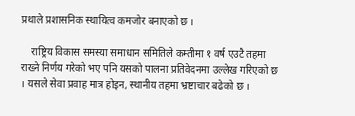प्रथाले प्रशासनिक स्थायित्व कमजोर बनाएको छ ।

    राष्ट्रिय विकास समस्या समाधान समितिले कम्तीमा १ वर्ष एउटै तहमा राख्ने निर्णय गरेको भए पनि यसको पालना प्रतिवेदनमा उल्लेख गरिएको छ । यसले सेवा प्रवाह मात्र होइन, स्थानीय तहमा भ्रष्टाचार बढेको छ ।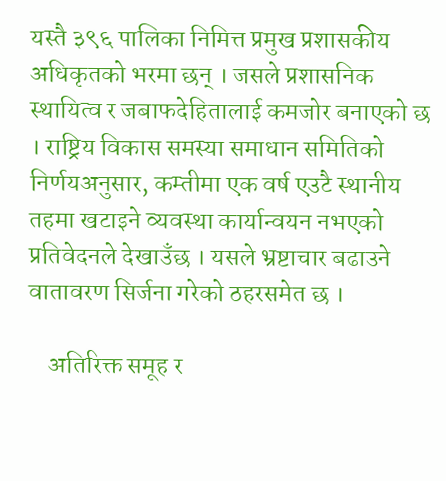यस्तै ३९६ पालिका निमित्त प्रमुख प्रशासकीय अधिकृतको भरमा छन् । जसले प्रशासनिक स्थायित्व र जबाफदेहितालाई कमजोर बनाएको छ । राष्ट्रिय विकास समस्या समाधान समितिको निर्णयअनुसार, कम्तीमा एक वर्ष एउटै स्थानीय तहमा खटाइने व्यवस्था कार्यान्वयन नभएको प्रतिवेदनले देखाउँछ । यसले भ्रष्टाचार बढाउने वातावरण सिर्जना गरेको ठहरसमेत छ ।

    अतिरिक्त समूह र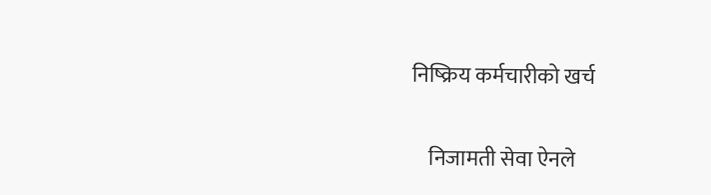निष्क्रिय कर्मचारीको खर्च

    निजामती सेवा ऐनले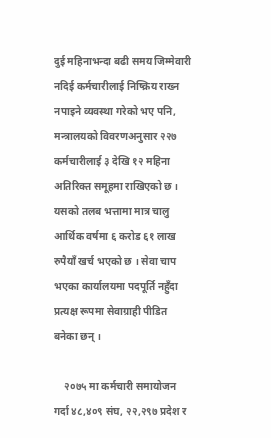दुई महिनाभन्दा बढी समय जिम्मेवारी नदिई कर्मचारीलाई निष्क्रिय राख्न नपाइने व्यवस्था गरेको भए पनि, मन्त्रालयको विवरणअनुसार २२७ कर्मचारीलाई ३ देखि १२ महिना अतिरिक्त समूहमा राखिएको छ । यसको तलब भत्तामा मात्र चालु आर्थिक वर्षमा ६ करोड ६१ लाख रुपैयाँ खर्च भएको छ । सेवा चाप भएका कार्यालयमा पदपूर्ति नहुँदा प्रत्यक्ष रूपमा सेवाग्राही पीडित बनेका छन् ।

    २०७५ मा कर्मचारी समायोजन गर्दा ४८,४०९ संघ, २२,२९७ प्रदेश र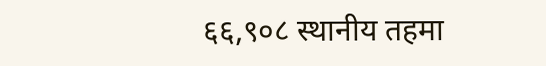६६,९०८ स्थानीय तहमा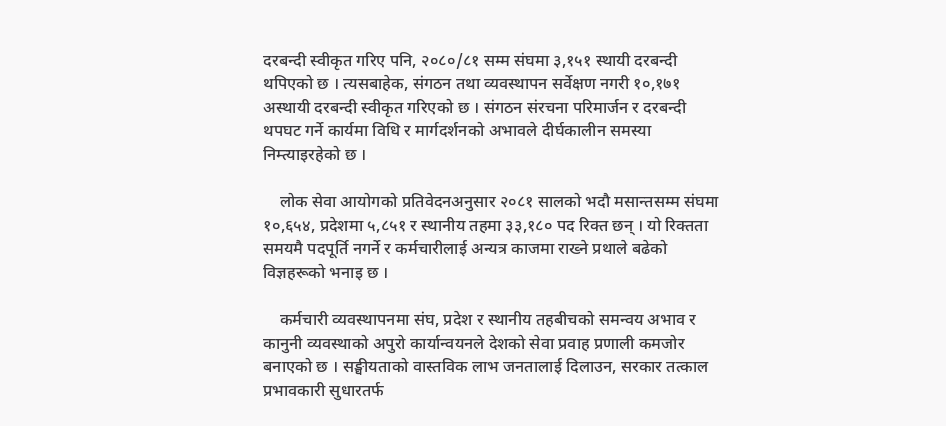दरबन्दी स्वीकृत गरिए पनि, २०८०/८१ सम्म संघमा ३,१५१ स्थायी दरबन्दी थपिएको छ । त्यसबाहेक, संगठन तथा व्यवस्थापन सर्वेक्षण नगरी १०,१७१ अस्थायी दरबन्दी स्वीकृत गरिएको छ । संगठन संरचना परिमार्जन र दरबन्दी थपघट गर्ने कार्यमा विधि र मार्गदर्शनको अभावले दीर्घकालीन समस्या निम्त्याइरहेको छ ।

    लोक सेवा आयोगको प्रतिवेदनअनुसार २०८१ सालको भदौ मसान्तसम्म संघमा १०,६५४, प्रदेशमा ५,८५१ र स्थानीय तहमा ३३,१८० पद रिक्त छन् । यो रिक्तता समयमै पदपूर्ति नगर्ने र कर्मचारीलाई अन्यत्र काजमा राख्ने प्रथाले बढेको विज्ञहरूको भनाइ छ ।

    कर्मचारी व्यवस्थापनमा संघ, प्रदेश र स्थानीय तहबीचको समन्वय अभाव र कानुनी व्यवस्थाको अपुरो कार्यान्वयनले देशको सेवा प्रवाह प्रणाली कमजोर बनाएको छ । सङ्घीयताको वास्तविक लाभ जनतालाई दिलाउन, सरकार तत्काल प्रभावकारी सुधारतर्फ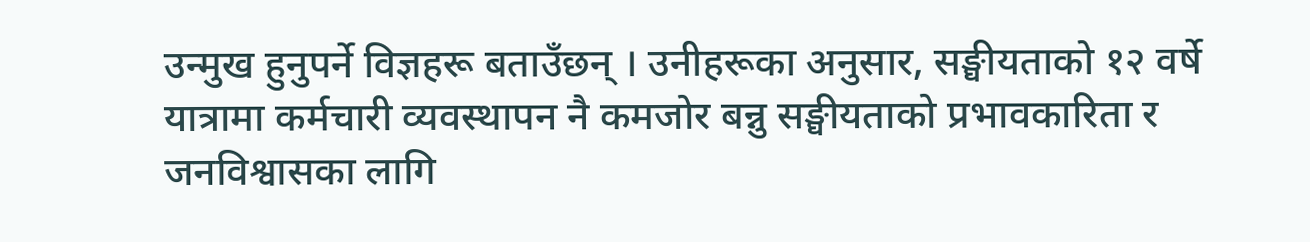उन्मुख हुनुपर्ने विज्ञहरू बताउँछन् । उनीहरूका अनुसार, सङ्घीयताको १२ वर्षे यात्रामा कर्मचारी व्यवस्थापन नै कमजोर बन्नु सङ्घीयताको प्रभावकारिता र जनविश्वासका लागि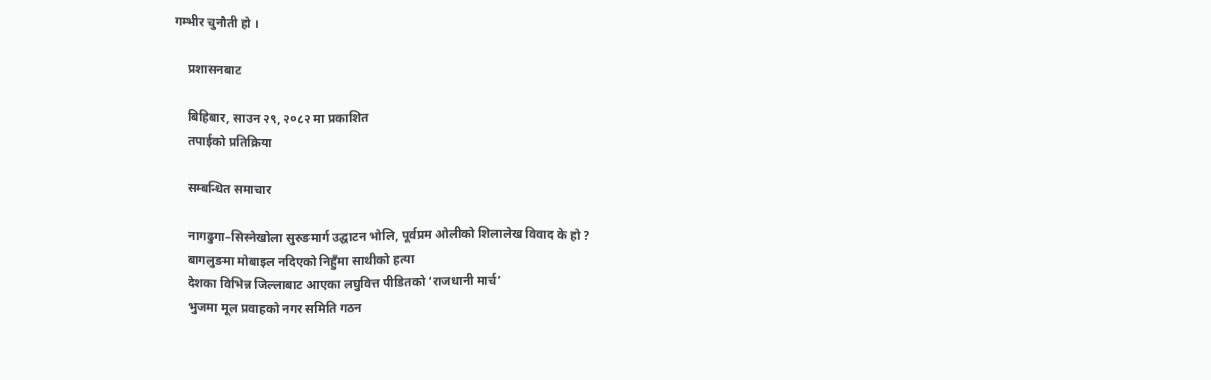गम्भीर चुनौती हो ।

    प्रशासनबाट

    बिहिबार, साउन २९, २०८२ मा प्रकाशित
    तपाईको प्रतिक्रिया

    सम्बन्धित समाचार

    नागढुगा–सिस्नेखोला सुरुङमार्ग उद्घाटन भोलि, पूर्वप्रम ओलीको शिलालेख विवाद के हो ?
    बागलुङमा मोबाइल नदिएको निहुँमा साथीको हत्या
    देशका विभिन्न जिल्लाबाट आएका लघुवित्त पीडितको ‘राजधानी मार्च’
    भुजमा मूल प्रवाहको नगर समिति गठन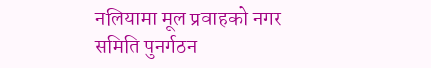नलियामा मूल प्रवाहको नगर समिति पुनर्गठन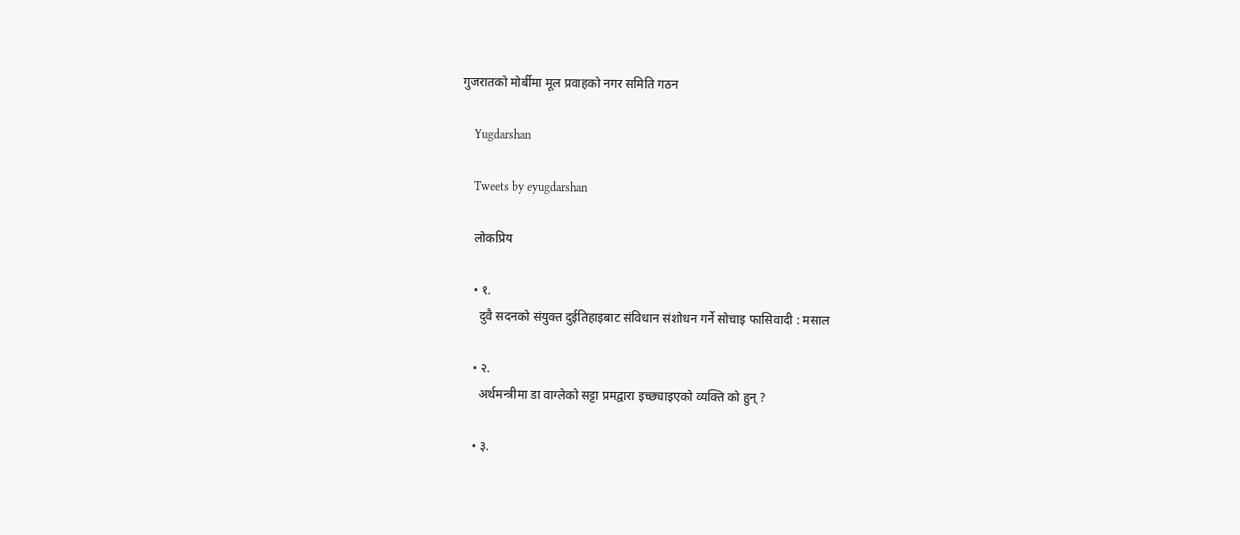गुजरातको मोर्बीमा मूल प्रवाहको नगर समिति गठन

    Yugdarshan

    Tweets by eyugdarshan

    लोकप्रिय

    • १.
      दुवै सदनको संयुक्त दुईतिहाइबाट संविधान संशोधन गर्ने सोचाइ फासिवादी : मसाल

    • २.
      अर्थमन्त्रीमा डा वाग्लेको सट्टा प्रमद्वारा इच्छ्याइएको व्यक्ति को हुन् ?

    • ३.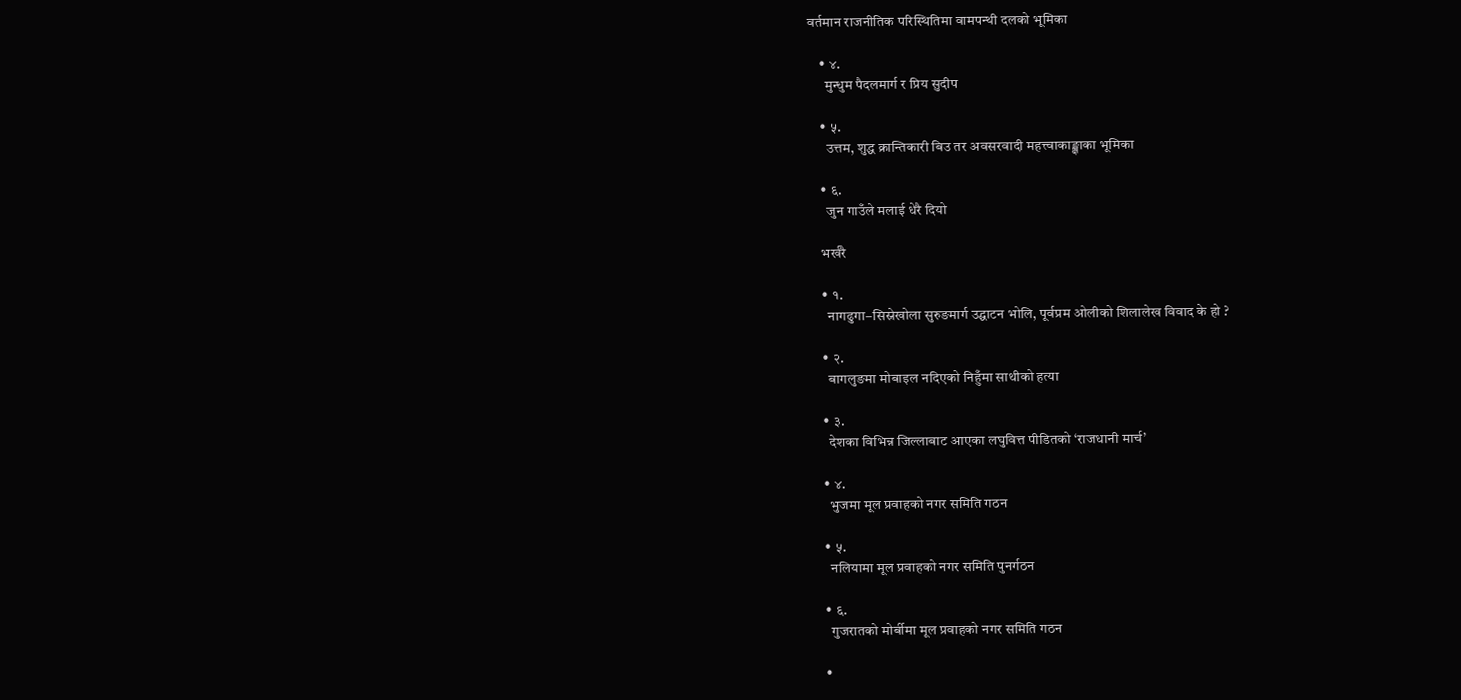वर्तमान राजनीतिक परिस्थितिमा वामपन्थी दलको भूमिका

    • ४.
      मुन्धुम पैदलमार्ग र प्रिय सुदीप

    • ५.
      उत्तम, शुद्ध क्रान्तिकारी बिउ तर अवसरवादी महत्त्वाकाङ्क्षाका भूमिका

    • ६.
      जुन गाउँले मलाई धेरै दियो

    भर्खरै

    • १.
      नागढुगा–सिस्नेखोला सुरुङमार्ग उद्घाटन भोलि, पूर्वप्रम ओलीको शिलालेख विवाद के हो ?

    • २.
      बागलुङमा मोबाइल नदिएको निहुँमा साथीको हत्या

    • ३.
      देशका विभिन्न जिल्लाबाट आएका लघुवित्त पीडितको ‘राजधानी मार्च’

    • ४.
      भुजमा मूल प्रवाहको नगर समिति गठन

    • ५.
      नलियामा मूल प्रवाहको नगर समिति पुनर्गठन

    • ६.
      गुजरातको मोर्बीमा मूल प्रवाहको नगर समिति गठन

    •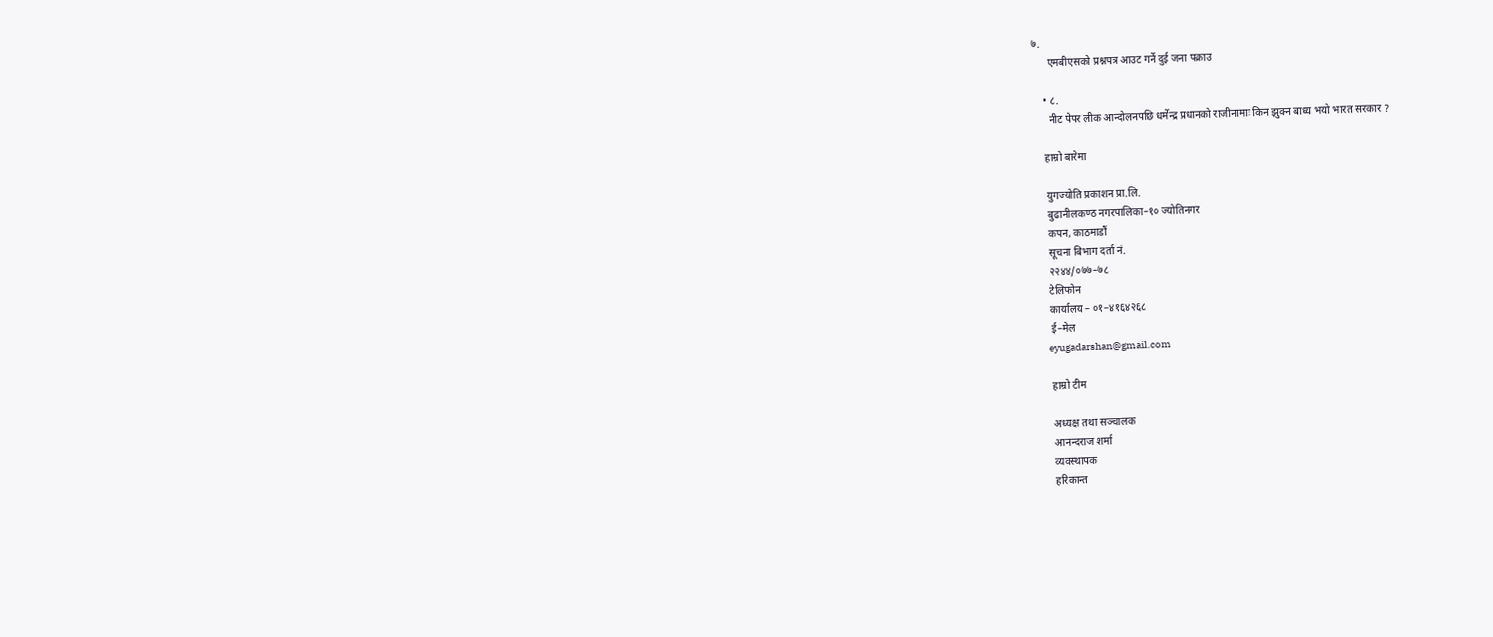७.
      एमबीएसको प्रश्नपत्र आउट गर्ने दुई जना पक्राउ

    • ८.
      नीट पेपर लीक आन्दोलनपछि धर्मेन्द्र प्रधानको राजीनामाः किन झुक्न बाध्य भयो भारत सरकार ?

    हाम्रो बारेमा

    युगज्योति प्रकाशन प्रा.लि.
    बुढानीलकण्ठ नगरपालिका–१० ज्योतिनगर
    कपन, काठमाडौं
    सूचना बिभाग दर्ता नं.
    २२४४/०७७–७८
    टेलिफोन
    कार्यालय – ०१–४१६४२६८
    ई–मेल
    eyugadarshan@gmail.com

    हाम्रो टीम

    अध्यक्ष तथा सञ्चालक
    आनन्दराज शर्मा
    व्यवस्थापक
    हरिकान्त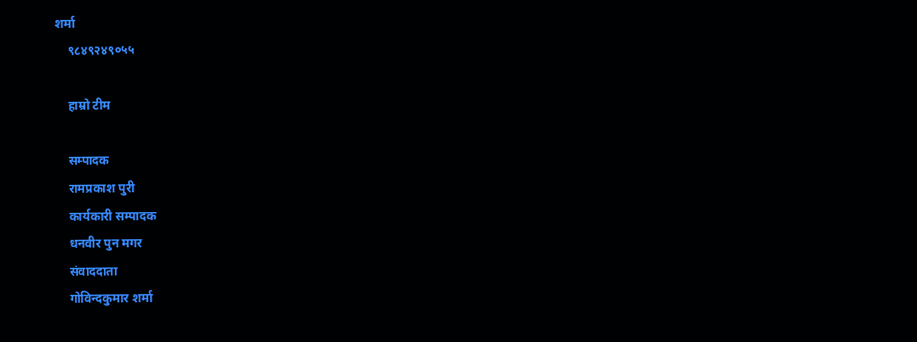शर्मा
    ९८४९२४९०५५

    हाम्रो टीम

    सम्पादक
    रामप्रकाश पुरी
    कार्यकारी सम्पादक
    धनवीर पुन मगर
    संवाददाता
    गोविन्दकुमार शर्मा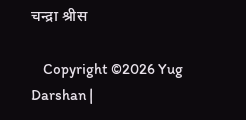चन्द्रा श्रीस

    Copyright ©2026 Yug Darshan |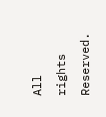All rights Reserved.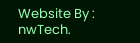Website By :  nwTech.